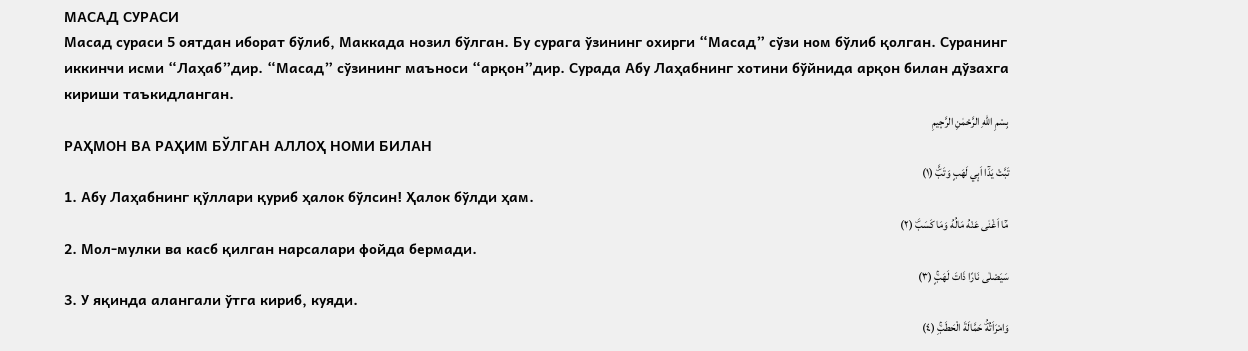МАСАД СУРАСИ
Масад сураси 5 оятдан иборат бўлиб, Маккада нозил бўлган. Бу сурага ўзининг охирги “Масад” сўзи ном бўлиб қолган. Суранинг иккинчи исми “Лаҳаб”дир. “Масад” сўзининг маъноси “арқон”дир. Сурада Абу Лаҳабнинг хотини бўйнида арқон билан дўзахга кириши таъкидланган.
بِسْمِ اللّٰهِ الرَّحْمٰنِ الرَّح۪يمِ
РАҲМОН ВА РАҲИМ БЎЛГАН АЛЛОҲ НОМИ БИЛАН
تَبَّتْ يَدَٓا اَب۪ي لَهَبٍ وَتَبَّۜ (١)
1. Абу Лаҳабнинг қўллари қуриб ҳалок бўлсин! Ҳалок бўлди ҳам.
مَٓا اَغْنٰى عَنْهُ مَالُهُ وَمَا كَسَبَۜ (٢)
2. Мол-мулки ва касб қилган нарсалари фойда бермади.
سَيَصْلٰى نَارًا ذَاتَ لَهَبٍۚ (٣)
3. У яқинда алангали ўтга кириб, куяди.
وَامْرَاَتُهُۜ حَمَّالَةَ الْحَطَبِۚ (٤)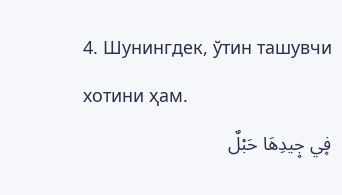4. Шунингдек, ўтин ташувчи хотини ҳам.
ف۪ي ج۪يدِهَا حَبْلٌ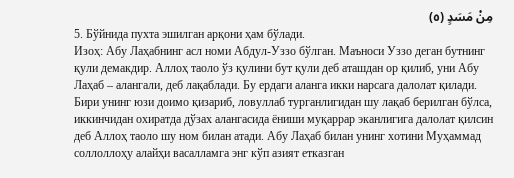مِنْ مَسَدٍ (٥)
5. Бўйнида пухта эшилган арқони ҳам бўлади.
Изоҳ: Абу Лаҳабнинг асл номи Абдул-Уззо бўлган. Маъноси Уззо деган бутнинг қули демакдир. Аллоҳ таоло ўз қулини бут қули деб аташдан ор қилиб, уни Абу Лаҳаб – алангали, деб лақаблади. Бу ердаги аланга икки нарсага далолат қилади. Бири унинг юзи доимо қизариб, ловуллаб турганлигидан шу лақаб берилган бўлса, иккинчидан охиратда дўзах алангасида ёниши муқаррар эканлигига далолат қилсин деб Аллоҳ таоло шу ном билан атади. Абу Лаҳаб билан унинг хотини Муҳаммад соллоллоҳу алайҳи васалламга энг кўп азият етказган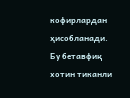кофирлардан ҳисобланади. Бу бетавфиқ хотин тиканли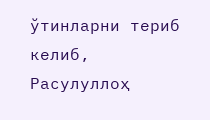ўтинларни териб келиб, Расулуллоҳ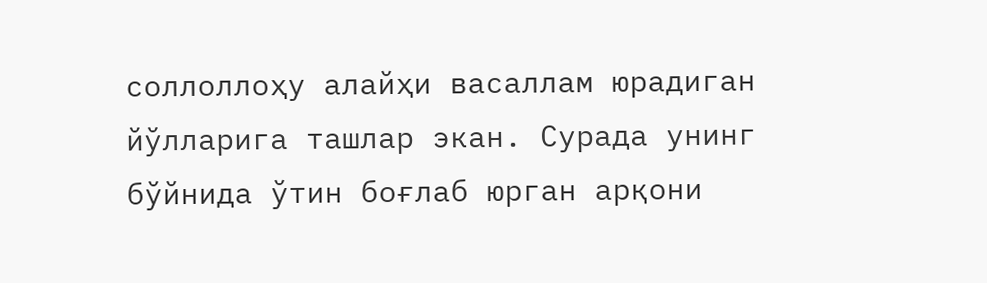соллоллоҳу алайҳи васаллам юрадиган йўлларига ташлар экан. Сурада унинг бўйнида ўтин боғлаб юрган арқони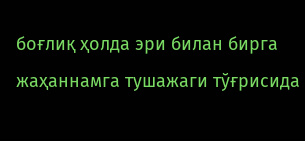боғлиқ ҳолда эри билан бирга жаҳаннамга тушажаги тўғрисида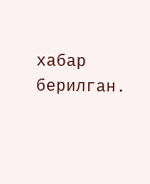хабар берилган.